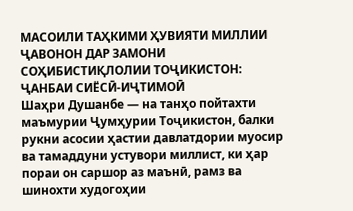МАСОИЛИ ТАҲКИМИ ҲУВИЯТИ МИЛЛИИ ҶАВОНОН ДАР ЗАМОНИ СОҲИБИСТИҚЛОЛИИ ТОҶИКИСТОН: ҶАНБАИ СИЁСӢ-ИҶТИМОӢ
Шаҳри Душанбе — на танҳо пойтахти маъмурии Ҷумҳурии Тоҷикистон, балки рукни асосии ҳастии давлатдории муосир ва тамаддуни устувори миллист, ки ҳар пораи он саршор аз маънӣ, рамз ва шинохти худогоҳии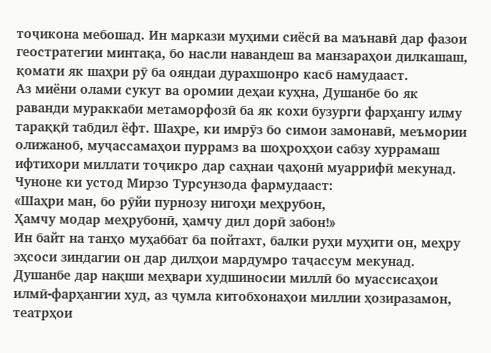тоҷикона мебошад. Ин маркази муҳими сиёсӣ ва маънавӣ дар фазои геостратегии минтақа, бо насли навандеш ва манзараҳои дилкашаш, қомати як шаҳри рӯ ба ояндаи дурахшонро касб намудааст.
Аз миёни олами сукут ва оромии деҳаи куҳна, Душанбе бо як раванди мураккаби метаморфозӣ ба як кохи бузурги фарҳангу илму тараққӣ табдил ёфт. Шаҳре, ки имрӯз бо симои замонавӣ, меъмории олижаноб, муҷассамаҳои пуррамз ва шоҳроҳҳои сабзу хуррамаш ифтихори миллати тоҷикро дар саҳнаи ҷаҳонӣ муаррифӣ мекунад.
Чуноне ки устод Мирзо Турсунзода фармудааст:
«Шаҳри ман, бо рӯйи пурнозу нигоҳи меҳрубон,
Ҳамчу модар меҳрубонӣ, ҳамчу дил дорӣ забон!»
Ин байт на танҳо муҳаббат ба пойтахт, балки руҳи муҳити он, меҳру эҳсоси зиндагии он дар дилҳои мардумро таҷассум мекунад. Душанбе дар нақши меҳвари худшиносии миллӣ бо муассисаҳои илмӣ-фарҳангии худ, аз ҷумла китобхонаҳои миллии ҳозиразамон, театрҳои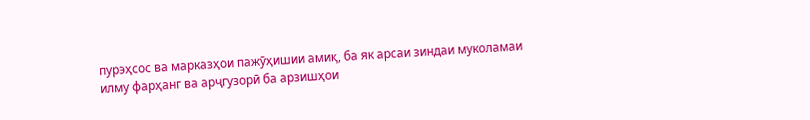пурэҳсос ва марказҳои пажӯҳишии амиқ, ба як арсаи зиндаи муколамаи илму фарҳанг ва арҷгузорӣ ба арзишҳои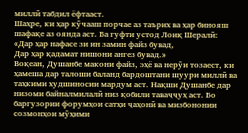миллӣ табдил ёфтааст.
Шаҳре, ки ҳар кӯчааш порчае аз таърих ва ҳар бинояш шафақе аз оянда аст. Ба гуфти устод Лоиқ Шералӣ:
«Дар ҳар нафасе зи ин замин файз бувад,
Дар ҳар қадамат нишони ангез бувад.»
Воқеан, Душанбе макони файз, эҳё ва нерӯи тозаест, ки ҳамеша дар талоши баланд бардоштани шуури миллӣ ва таҳкими худшиносии мардум аст. Нақши Душанбе дар низоми байналмилалӣ низ қобили таваҷҷуҳ аст. Бо баргузории форумҳои сатҳи ҷаҳонӣ ва мизбононии созмонҳои мӯҳими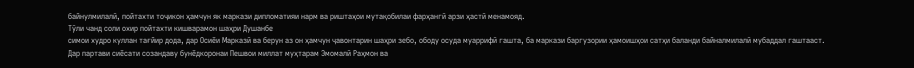байнулмилалӣ, пойтахти тоҷикон ҳамчун як маркази дипломатияи нарм ва риштаҳои мутақобилаи фарҳангӣ арзи ҳастӣ менамояд.
Тӯли чанд соли охир пойтахти кишварамон шаҳри Душанбе
симои худро куллан тағйир дода, дар Осиёи Марказӣ ва берун аз он ҳамчун ҷавонтарин шаҳри зебо, ободу осуда муаррифӣ гашта, ба маркази баргузории ҳамоишҳои сатҳи баланди байналмилалӣ мубаддал гаштааст.
Дар партави сиёсати созандаву бунёдкоронаи Пешвои миллат муҳтарам Эмомалӣ Раҳмон ва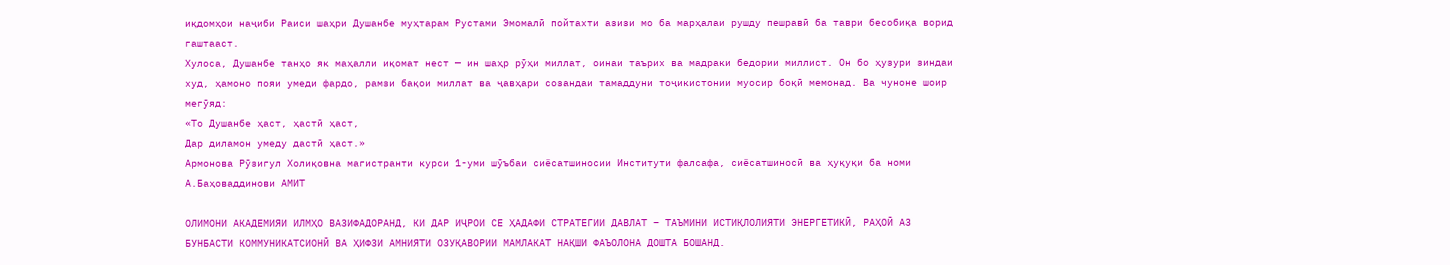иқдомҳои наҷиби Раиси шаҳри Душанбе муҳтарам Рустами Эмомалӣ пойтахти азизи мо ба марҳалаи рушду пешравӣ ба таври бесобиқа ворид гаштааст.
Хулоса, Душанбе танҳо як маҳалли иқомат нест — ин шаҳр рӯҳи миллат, оинаи таърих ва мадраки бедории миллист. Он бо ҳузури зиндаи худ, ҳамоно пояи умеди фардо, рамзи бақои миллат ва ҷавҳари созандаи тамаддуни тоҷикистонии муосир боқӣ мемонад. Ва чуноне шоир мегӯяд:
«То Душанбе ҳаст, ҳастӣ ҳаст,
Дар диламон умеду дастӣ ҳаст.»
Армонова Рӯзигул Холиқовна магистранти курси 1-уми шӯъбаи сиёсатшиносии Институти фалсафа, сиёсатшиносӣ ва ҳуқуқи ба номи А.Баҳоваддинови АМИТ

ОЛИМОНИ АКАДЕМИЯИ ИЛМҲО ВАЗИФАДОРАНД, КИ ДАР ИҶРОИ СЕ ҲАДАФИ СТРАТЕГИИ ДАВЛАТ – ТАЪМИНИ ИСТИҚЛОЛИЯТИ ЭНЕРГЕТИКӢ, РАҲОӢ АЗ БУНБАСТИ КОММУНИКАТСИОНӢ ВА ҲИФЗИ АМНИЯТИ ОЗУҚАВОРИИ МАМЛАКАТ НАҚШИ ФАЪОЛОНА ДОШТА БОШАНД.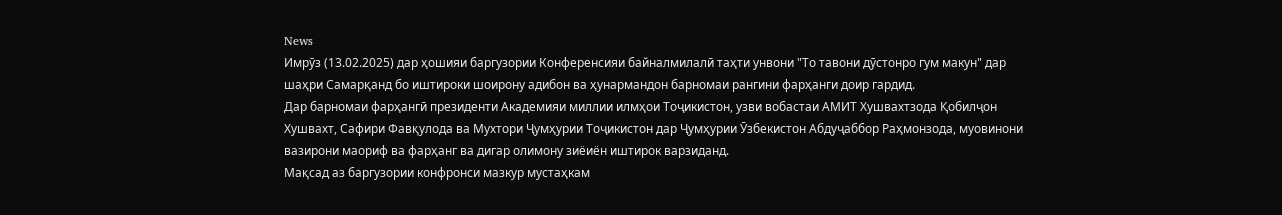News
Имрӯз (13.02.2025) дар ҳошияи баргузории Конференсияи байналмилалӣ таҳти унвони "То тавони дӯстонро гум макун" дар шаҳри Самарқанд бо иштироки шоирону адибон ва ҳунармандон барномаи рангини фарҳанги доир гардид.
Дар барномаи фарҳангӣ президенти Академияи миллии илмҳои Тоҷикистон, узви вобастаи АМИТ Хушвахтзода Қобилҷон Хушвахт, Сафири Фавқулода ва Мухтори Ҷумҳурии Тоҷикистон дар Ҷумҳурии Ӯзбекистон Абдуҷаббор Раҳмонзода, муовинони вазирони маориф ва фарҳанг ва дигар олимону зиёиён иштирок варзиданд.
Мақсад аз баргузории конфронси мазкур мустаҳкам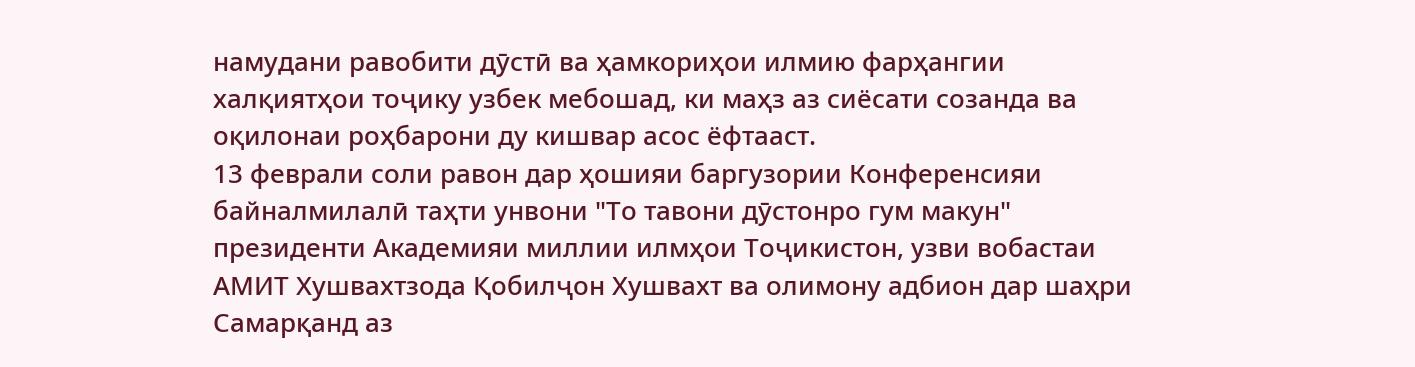намудани равобити дӯстӣ ва ҳамкориҳои илмию фарҳангии халқиятҳои тоҷику узбек мебошад, ки маҳз аз сиёсати созанда ва оқилонаи роҳбарони ду кишвар асос ёфтааст.
13 феврали соли равон дар ҳошияи баргузории Конференсияи байналмилалӣ таҳти унвони "То тавони дӯстонро гум макун" президенти Академияи миллии илмҳои Тоҷикистон, узви вобастаи АМИТ Хушвахтзода Қобилҷон Хушвахт ва олимону адбион дар шаҳри Самарқанд аз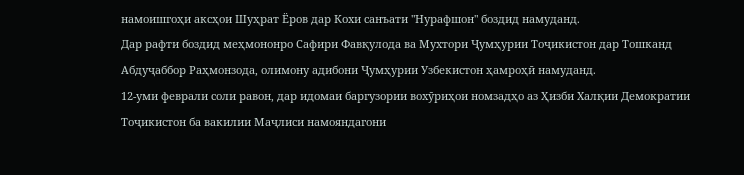намоишгоҳи аксҳои Шуҳрат Ёров дар Кохи санъати "Нурафшон" боздид намуданд.
Дар рафти боздид меҳмононро Сафири Фавқулода ва Мухтори Ҷумҳурии Тоҷикистон дар Тошканд Абдуҷаббор Раҳмонзода, олимону адибони Ҷумҳурии Узбекистон ҳамроҳӣ намуданд.
12-уми феврали соли равон, дар идомаи баргузории вохӯриҳои номзадҳо аз Ҳизби Халқии Демократии Тоҷикистон ба вакилии Маҷлиси намояндагони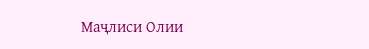Маҷлиси Олии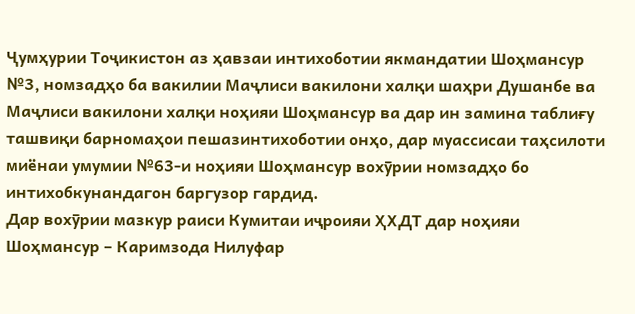Ҷумҳурии Тоҷикистон аз ҳавзаи интихоботии якмандатии Шоҳмансур №3, номзадҳо ба вакилии Маҷлиси вакилони халқи шаҳри Душанбе ва Маҷлиси вакилони халқи ноҳияи Шоҳмансур ва дар ин замина таблиғу ташвиқи барномаҳои пешазинтихоботии онҳо, дар муассисаи таҳсилоти миёнаи умумии №63-и ноҳияи Шоҳмансур вохӯрии номзадҳо бо интихобкунандагон баргузор гардид.
Дар вохӯрии мазкур раиси Кумитаи иҷроияи ҲХДТ дар ноҳияи Шоҳмансур – Каримзода Нилуфар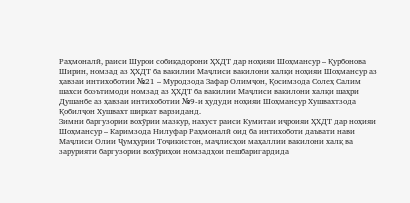Раҳмоналӣ, раиси Шурои собиқадорони ҲХДТ дар ноҳияи Шоҳмансур – Қурбонова Ширин, номзад аз ҲХДТ ба вакилии Маҷлиси вакилони халқи ноҳияи Шоҳмансур аз ҳавзаи интихоботии №21 – Муродзода Зафар Олимҷон, Қосимзода Солеҳ Салим шахси боэътимоди номзад аз ҲХДТ ба вакилии Маҷлиси вакилони халқи шаҳри Душанбе аз ҳавзаи интихоботии №9-и ҳудуди ноҳияи Шоҳмансур Хушвахтзода Қобилҷон Хушвахт ширкат варзиданд.
Зимни баргузории вохӯрии мазкур, нахуст раиси Кумитаи иҷроияи ҲХДТ дар ноҳияи Шоҳмансур – Каримзода Нилуфар Раҳмоналӣ оид ба интихоботи даъвати нави Маҷлиси Олии Ҷумҳурии Тоҷикистон, маҷлисҳои маҳаллии вакилони халқ ва зарурияти баргузории вохӯриҳои номзадҳои пешбаригардида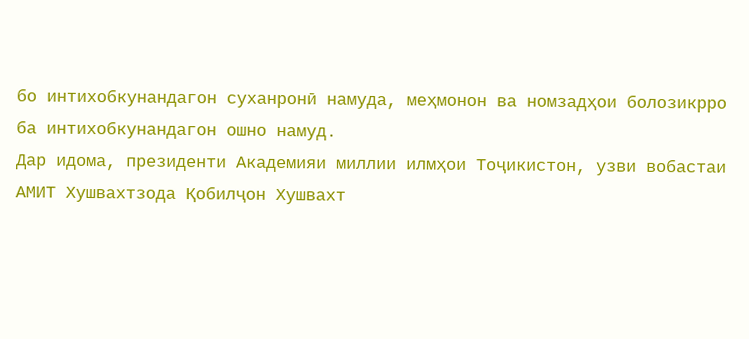бо интихобкунандагон суханронӣ намуда, меҳмонон ва номзадҳои болозикрро ба интихобкунандагон ошно намуд.
Дар идома, президенти Академияи миллии илмҳои Тоҷикистон, узви вобастаи АМИТ Хушвахтзода Қобилҷон Хушвахт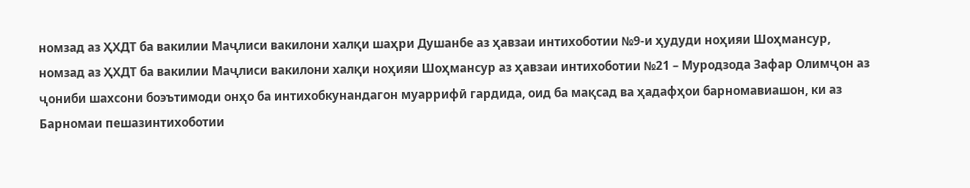номзад аз ҲХДТ ба вакилии Маҷлиси вакилони халқи шаҳри Душанбе аз ҳавзаи интихоботии №9-и ҳудуди ноҳияи Шоҳмансур, номзад аз ҲХДТ ба вакилии Маҷлиси вакилони халқи ноҳияи Шоҳмансур аз ҳавзаи интихоботии №21 – Муродзода Зафар Олимҷон аз ҷониби шахсони боэътимоди онҳо ба интихобкунандагон муаррифӣ гардида, оид ба мақсад ва ҳадафҳои барномавиашон, ки аз Барномаи пешазинтихоботии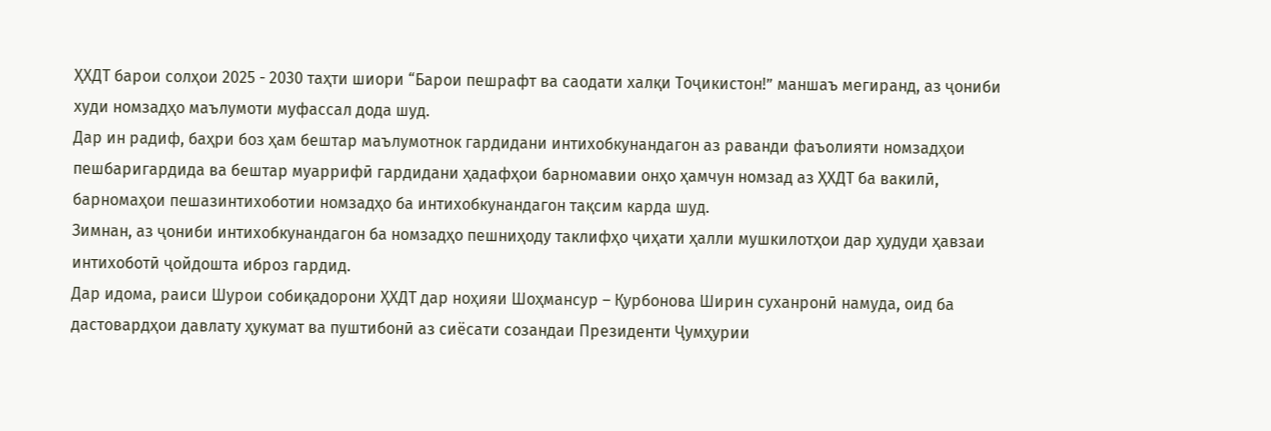ҲХДТ барои солҳои 2025 - 2030 таҳти шиори “Барои пешрафт ва саодати халқи Тоҷикистон!” маншаъ мегиранд, аз ҷониби худи номзадҳо маълумоти муфассал дода шуд.
Дар ин радиф, баҳри боз ҳам бештар маълумотнок гардидани интихобкунандагон аз раванди фаъолияти номзадҳои пешбаригардида ва бештар муаррифӣ гардидани ҳадафҳои барномавии онҳо ҳамчун номзад аз ҲХДТ ба вакилӣ, барномаҳои пешазинтихоботии номзадҳо ба интихобкунандагон тақсим карда шуд.
Зимнан, аз ҷониби интихобкунандагон ба номзадҳо пешниҳоду таклифҳо ҷиҳати ҳалли мушкилотҳои дар ҳудуди ҳавзаи интихоботӣ ҷойдошта иброз гардид.
Дар идома, раиси Шурои собиқадорони ҲХДТ дар ноҳияи Шоҳмансур – Қурбонова Ширин суханронӣ намуда, оид ба дастовардҳои давлату ҳукумат ва пуштибонӣ аз сиёсати созандаи Президенти Ҷумҳурии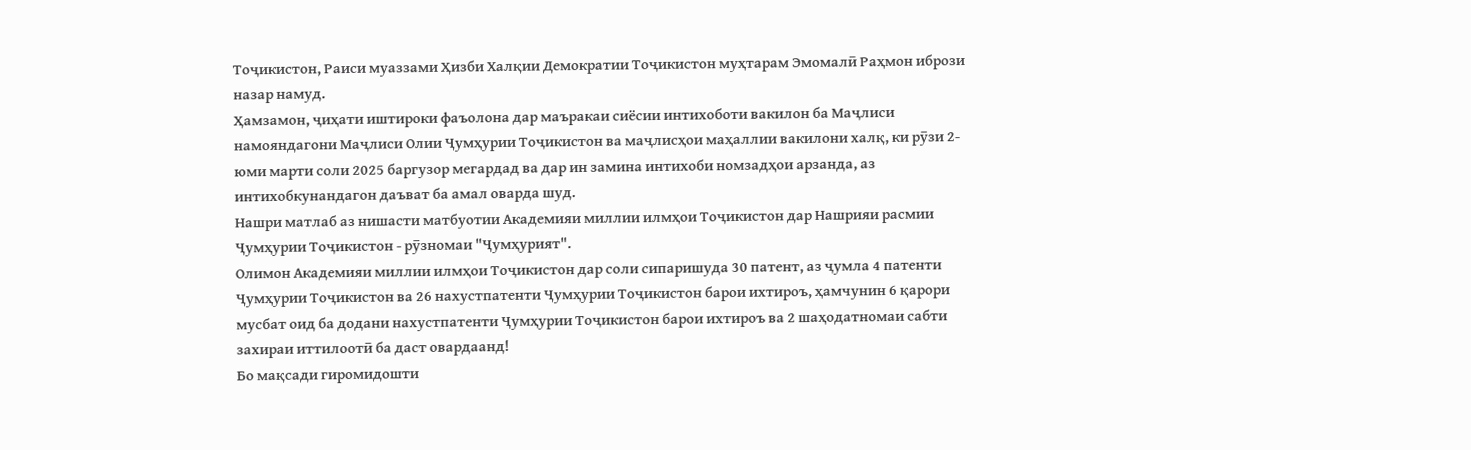Тоҷикистон, Раиси муаззами Ҳизби Халқии Демократии Тоҷикистон муҳтарам Эмомалӣ Раҳмон ибрози назар намуд.
Ҳамзамон, ҷиҳати иштироки фаъолона дар маъракаи сиёсии интихоботи вакилон ба Маҷлиси намояндагони Маҷлиси Олии Ҷумҳурии Тоҷикистон ва маҷлисҳои маҳаллии вакилони халқ, ки рӯзи 2-юми марти соли 2025 баргузор мегардад ва дар ин замина интихоби номзадҳои арзанда, аз интихобкунандагон даъват ба амал оварда шуд.
Нашри матлаб аз нишасти матбуотии Академияи миллии илмҳои Тоҷикистон дар Нашрияи расмии Ҷумҳурии Тоҷикистон - рӯзномаи "Ҷумҳурият".
Олимон Академияи миллии илмҳои Тоҷикистон дар соли сипаришуда 30 патент, аз ҷумла 4 патенти Ҷумҳурии Тоҷикистон ва 26 нахустпатенти Ҷумҳурии Тоҷикистон барои ихтироъ, ҳамчунин 6 қарори мусбат оид ба додани нахустпатенти Ҷумҳурии Тоҷикистон барои ихтироъ ва 2 шаҳодатномаи сабти захираи иттилоотӣ ба даст овардаанд!
Бо мақсади гиромидошти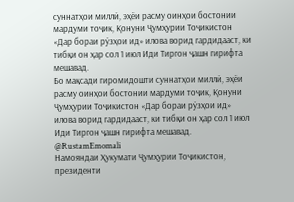суннатҳои миллӣ, эҳёи расму оинҳои бостонии мардуми тоҷик, Қонуни Ҷумҳурии Тоҷикистон «Дар бораи рӯзҳои ид» илова ворид гардидааст, ки тибқи он ҳар сол 1 июл Иди Тиргон ҷашн гирифта мешавад.
Бо мақсади гиромидошти суннатҳои миллӣ, эҳёи расму оинҳои бостонии мардуми тоҷик, Қонуни Ҷумҳурии Тоҷикистон «Дар бораи рӯзҳои ид» илова ворид гардидааст, ки тибқи он ҳар сол 1 июл Иди Тиргон ҷашн гирифта мешавад.
@RustamEmomali
Намояндаи Ҳукумати Ҷумҳурии Тоҷикистон, президенти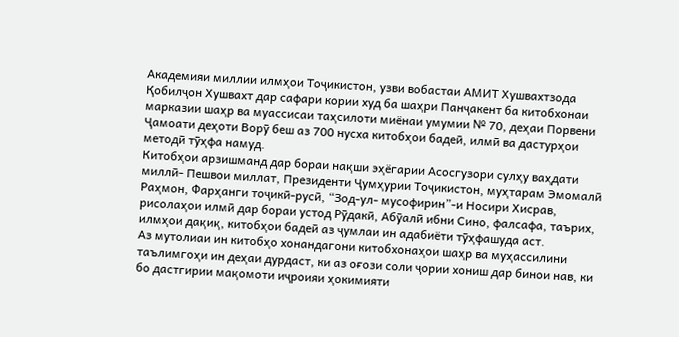Академияи миллии илмҳои Тоҷикистон, узви вобастаи АМИТ Хушвахтзода Қобилҷон Хушвахт дар сафари кории худ ба шаҳри Панҷакент ба китобхонаи марказии шаҳр ва муассисаи таҳсилоти миёнаи умумии № 70, деҳаи Порвени Ҷамоати деҳоти Ворӯ беш аз 700 нусха китобҳои бадеӣ, илмӣ ва дастурҳои методӣ тӯҳфа намуд.
Китобҳои арзишманд дар бораи нақши эҳёгарии Асосгузори сулҳу ваҳдати миллӣ- Пешвои миллат, Президенти Ҷумҳурии Тоҷикистон, муҳтарам Эмомалӣ Раҳмон, Фарҳанги тоҷикӣ-русӣ, “Зод-ул- мусофирин”-и Носири Хисрав, рисолаҳои илмӣ дар бораи устод Рӯдакӣ, Абӯалӣ ибни Сино, фалсафа, таърих, илмҳои дақиқ, китобҳои бадеӣ аз ҷумлаи ин адабиёти тӯҳфашуда аст.
Аз мутолиаи ин китобҳо хонандагони китобхонаҳои шаҳр ва муҳассилини таълимгоҳи ин деҳаи дурдаст, ки аз оғози соли ҷории хониш дар бинои нав, ки бо дастгирии мақомоти иҷроияи ҳокимияти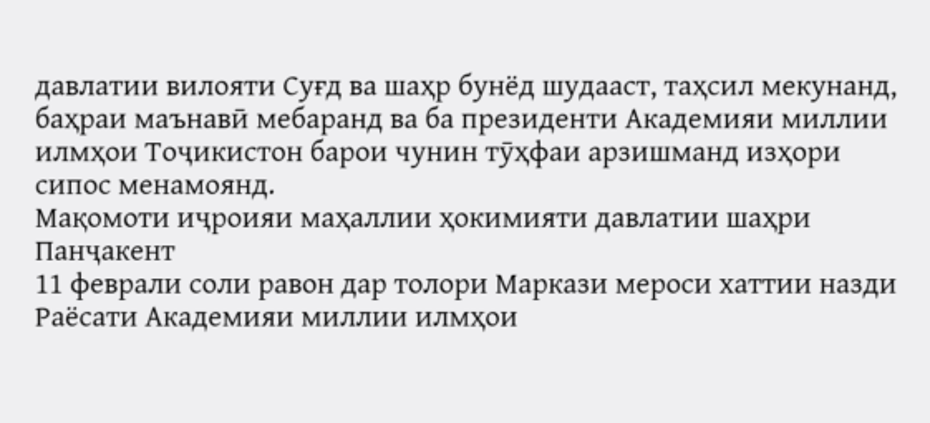давлатии вилояти Суғд ва шаҳр бунёд шудааст, таҳсил мекунанд, баҳраи маънавӣ мебаранд ва ба президенти Академияи миллии илмҳои Тоҷикистон барои чунин тӯҳфаи арзишманд изҳори сипос менамоянд.
Мақомоти иҷроияи маҳаллии ҳокимияти давлатии шаҳри Панҷакент
11 феврали соли равон дар толори Маркази мероси хаттии назди Раёсати Академияи миллии илмҳои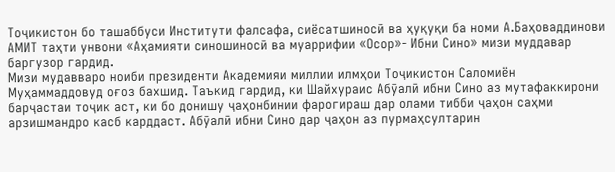Тоҷикистон бо ташаббуси Институти фалсафа, сиёсатшиносӣ ва ҳуқуқи ба номи А.Баҳоваддинови АМИТ таҳти унвони «Аҳамияти синошиносӣ ва муаррифии «Осор»- Ибни Сино» мизи муддавар баргузор гардид.
Мизи мудавваро ноиби президенти Академияи миллии илмҳои Тоҷикистон Саломиён Муҳаммаддовуд оғоз бахшид. Таъкид гардид, ки Шайхураис Абӯалӣ ибни Сино аз мутафаккирони барҷастаи тоҷик аст, ки бо донишу ҷаҳонбинии фарогираш дар олами тибби ҷаҳон саҳми арзишмандро касб карддаст. Абӯалӣ ибни Сино дар ҷаҳон аз пурмаҳсултарин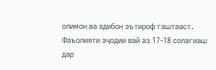олимон ва адибон эътироф гаштааст.
Фаъолияти эҷодии вай аз 17-18 солагиаш дар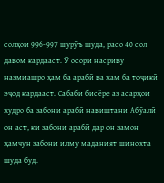солҳои 996-997 шурӯъ шуда, расо 40 сол давом кардааст. Ӯ осори насриву назмиашро ҳам ба арабӣ ва хам ба тоҷикӣ эҷод кардааст. Сабаби бисёре аз асарҳои худро ба забони арабӣ навиштани Абӯалӣ он аст, ки забони арабӣ дар он замон ҳамчун забони илму маданият шинохта шуда буд.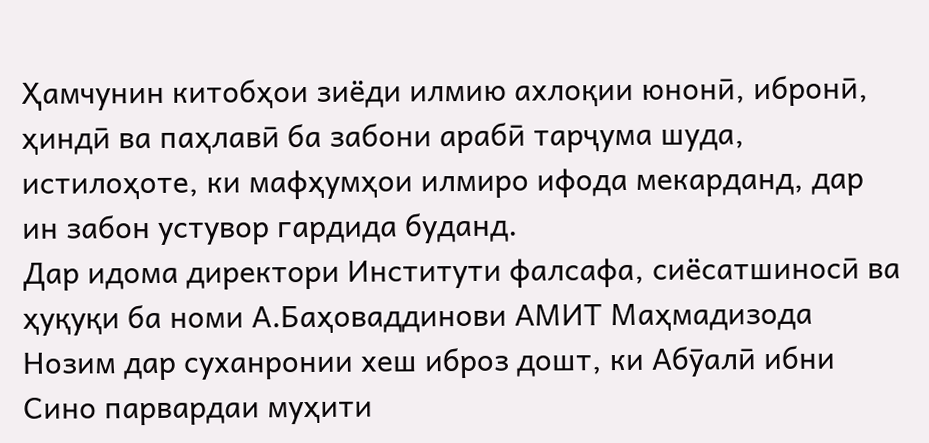Ҳамчунин китобҳои зиёди илмию ахлоқии юнонӣ, ибронӣ, ҳиндӣ ва паҳлавӣ ба забони арабӣ тарҷума шуда, истилоҳоте, ки мафҳумҳои илмиро ифода мекарданд, дар ин забон устувор гардида буданд.
Дар идома директори Институти фалсафа, сиёсатшиносӣ ва ҳуқуқи ба номи А.Баҳоваддинови АМИТ Маҳмадизода Нозим дар суханронии хеш иброз дошт, ки Абӯалӣ ибни Сино парвардаи муҳити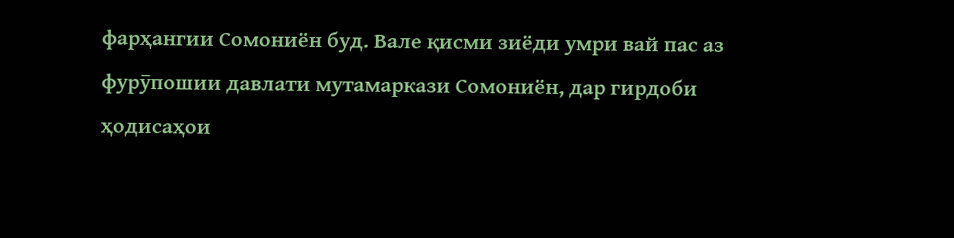фарҳангии Сомониён буд. Вале қисми зиёди умри вай пас аз фурӯпошии давлати мутамаркази Сомониён, дар гирдоби ҳодисаҳои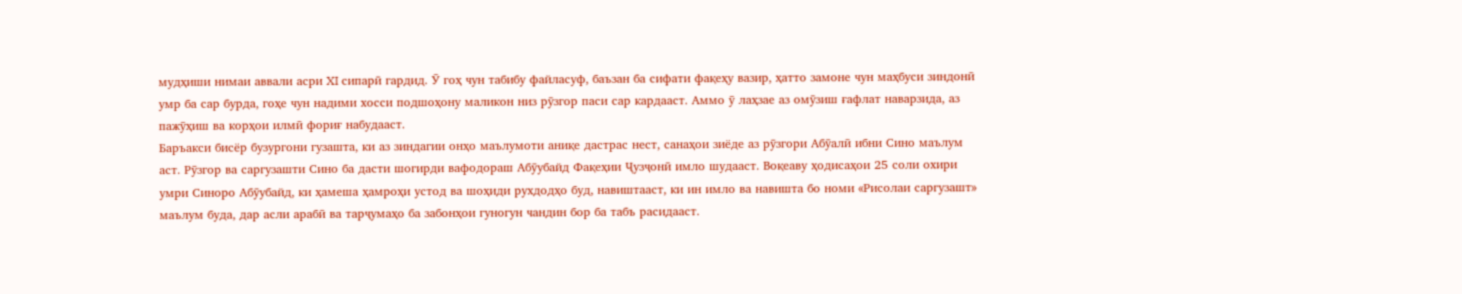мудҳиши нимаи аввали асри XI сипарӣ гардид. Ӯ гоҳ чун табибу файласуф, баъзан ба сифати фақеҳу вазир, ҳатто замоне чун маҳбуси зиндонӣ умр ба сар бурда, гоҳе чун надими хосси подшоҳону маликон низ рӯзгор паси сар кардааст. Аммо ӯ лаҳзае аз омӯзиш ғафлат наварзида, аз пажӯҳиш ва корҳои илмӣ фориғ набудааст.
Баръакси бисёр бузургони гузашта, ки аз зиндагии онҳо маълумоти аниқе дастрас нест, санаҳои зиёде аз рӯзгори Абӯалӣ ибни Сино маълум аст. Рӯзгор ва саргузашти Сино ба дасти шогирди вафодораш Абӯубайд Фақеҳии Ҷузҷонӣ имло шудааст. Воқеаву ҳодисаҳои 25 соли охири умри Синоро Абӯубайд, ки ҳамеша ҳамроҳи устод ва шоҳиди рухдодҳо буд, навиштааст, ки ин имло ва навишта бо номи «Рисолаи саргузашт» маълум буда, дар асли арабӣ ва тарҷумаҳо ба забонҳои гуногун чандин бор ба табъ расидааст.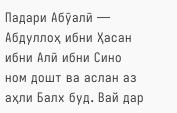Падари Абӯалӣ — Абдуллоҳ ибни Ҳасан ибни Алӣ ибни Сино ном дошт ва аслан аз аҳли Балх буд. Вай дар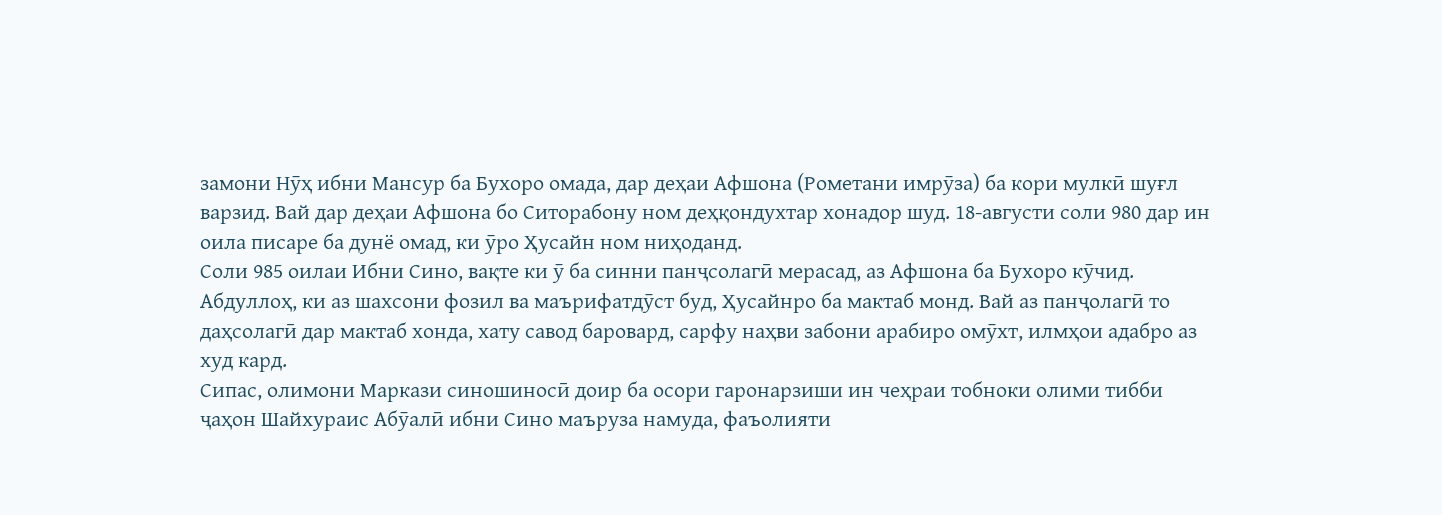замони Нӯҳ ибни Мансур ба Бухоро омада, дар деҳаи Афшона (Рометани имрӯза) ба кори мулкӣ шуғл варзид. Вай дар деҳаи Афшона бо Ситорабону ном деҳқондухтар хонадор шуд. 18-августи соли 980 дар ин оила писаре ба дунё омад, ки ӯро Ҳусайн ном ниҳоданд.
Соли 985 оилаи Ибни Сино, вақте ки ӯ ба синни панҷсолагӣ мерасад, аз Афшона ба Бухоро кӯчид. Абдуллоҳ, ки аз шахсони фозил ва маърифатдӯст буд, Ҳусайнро ба мактаб монд. Вай аз панҷолагӣ то даҳсолагӣ дар мактаб хонда, хату савод баровард, сарфу наҳви забони арабиро омӯхт, илмҳои адабро аз худ кард.
Сипас, олимони Маркази синошиносӣ доир ба осори гаронарзиши ин чеҳраи тобноки олими тибби ҷаҳон Шайхураис Абӯалӣ ибни Сино маъруза намуда, фаъолияти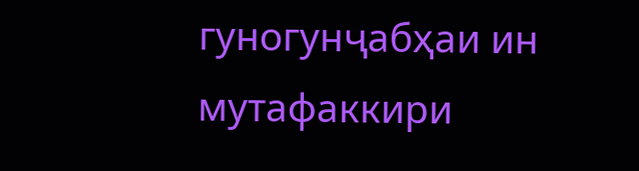гуногунҷабҳаи ин мутафаккири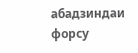абадзиндаи форсу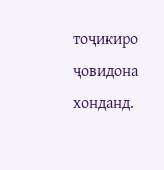тоҷикиро ҷовидона хонданд.